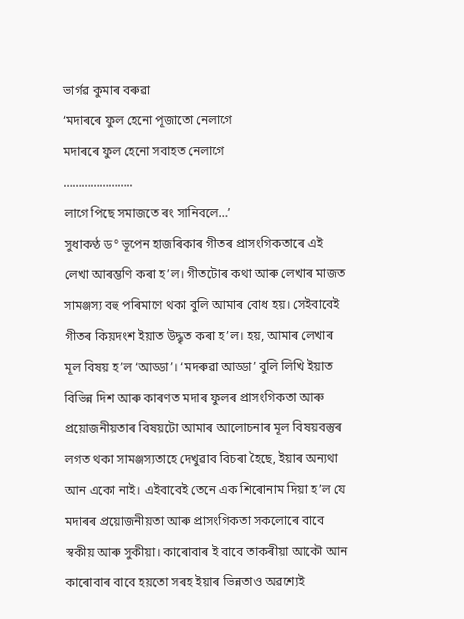ভাৰ্গৱ কুমাৰ বৰুৱা
‘মদাৰৰে ফুল হেনো পূজাতো নেলাগে
মদাৰৰে ফুল হেনো সবাহত নেলাগে
…………………..
লাগে পিছে সমাজতে ৰং সানিবলে…’
সুধাকণ্ঠ ড° ভূপেন হাজৰিকাৰ গীতৰ প্ৰাসংগিকতাৰে এই লেখা আৰম্ভণি কৰা হ’ল। গীতটোৰ কথা আৰু লেখাৰ মাজত সামঞ্জস্য বহু পৰিমাণে থকা বুলি আমাৰ বোধ হয়। সেইবাবেই গীতৰ কিয়দংশ ইয়াত উদ্ধৃত কৰা হ’ল। হয়, আমাৰ লেখাৰ মূল বিষয় হ’ল ‘আড্ডা’। ‘মদৰুৱা আড্ডা’ বুলি লিখি ইয়াত বিভিন্ন দিশ আৰু কাৰণত মদাৰ ফুলৰ প্ৰাসংগিকতা আৰু প্ৰয়োজনীয়তাৰ বিষয়টো আমাৰ আলোচনাৰ মূল বিষয়বস্তুৰ লগত থকা সামঞ্জস্যতাহে দেখুৱাব বিচৰা হৈছে, ইয়াৰ অন্যথা আন একো নাই। এইবাবেই তেনে এক শিৰোনাম দিয়া হ’ল যে মদাৰৰ প্রয়োজনীয়তা আৰু প্ৰাসংগিকতা সকলোৰে বাবে স্বকীয় আৰু সুকীয়া। কাৰোবাৰ ই বাবে তাকৰীয়া আকৌ আন কাৰোবাৰ বাবে হয়তো সৰহ ইয়াৰ ভিন্নতাও অৱশ্যেই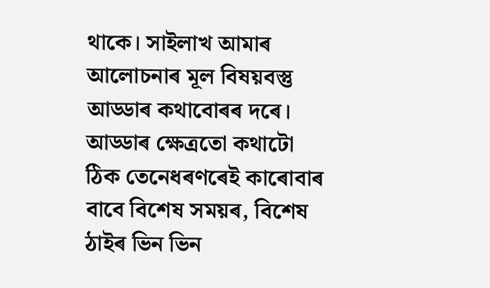থাকে। সাইলাখ আমাৰ আলোচনাৰ মূল বিষয়বস্তু আড্ডাৰ কথাবোৰৰ দৰে। আড্ডাৰ ক্ষেত্ৰতো কথাটো ঠিক তেনেধৰণৰেই কাৰোবাৰ বাবে বিশেষ সময়ৰ, বিশেষ ঠাইৰ ভিন ভিন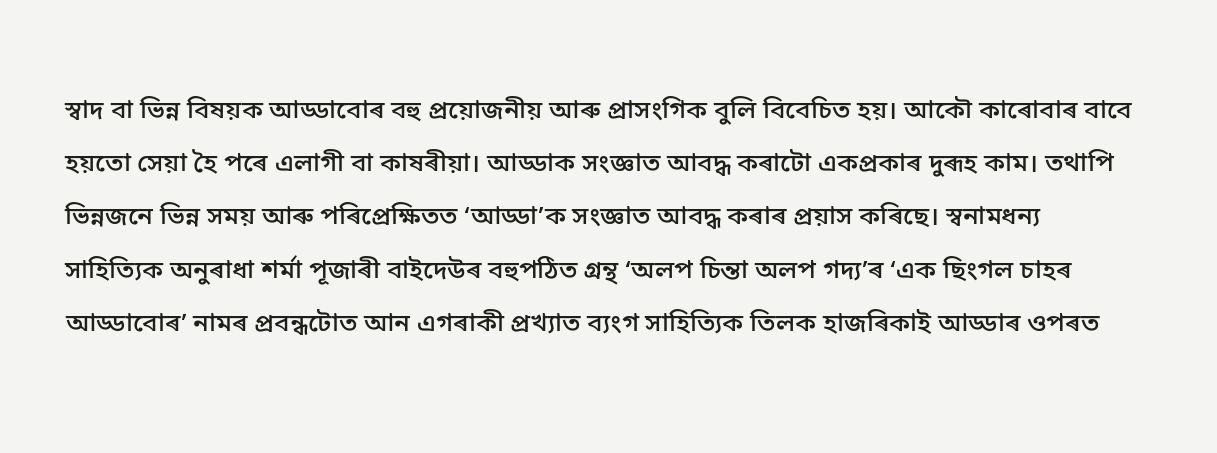স্বাদ বা ভিন্ন বিষয়ক আড্ডাবোৰ বহু প্রয়োজনীয় আৰু প্ৰাসংগিক বুলি বিবেচিত হয়। আকৌ কাৰোবাৰ বাবে হয়তো সেয়া হৈ পৰে এলাগী বা কাষৰীয়া। আড্ডাক সংজ্ঞাত আবদ্ধ কৰাটো একপ্ৰকাৰ দুৰূহ কাম। তথাপি ভিন্নজনে ভিন্ন সময় আৰু পৰিপ্ৰেক্ষিতত ‘আড্ডা’ক সংজ্ঞাত আবদ্ধ কৰাৰ প্ৰয়াস কৰিছে। স্বনামধন্য সাহিত্যিক অনুৰাধা শৰ্মা পূজাৰী বাইদেউৰ বহুপঠিত গ্রন্থ ‘অলপ চিন্তা অলপ গদ্য’ৰ ‘এক ছিংগল চাহৰ আড্ডাবোৰ’ নামৰ প্ৰবন্ধটোত আন এগৰাকী প্ৰখ্যাত ব্যংগ সাহিত্যিক তিলক হাজৰিকাই আড্ডাৰ ওপৰত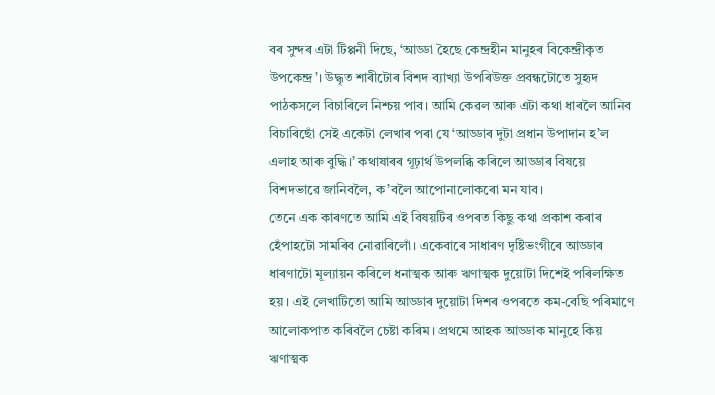বৰ সুন্দৰ এটা টিপ্পনী দিছে, ‘আড্ডা হৈছে কেন্দ্ৰহীন মানুহৰ বিকেন্দ্ৰীকৃত উপকেন্দ্ৰ’। উদ্ধৃত শাৰীটোৰ বিশদ ব্যাখ্যা উপৰিউক্ত প্ৰবন্ধটোতে সুহৃদ পাঠকসলে বিচাৰিলে নিশ্চয় পাব। আমি কেৱল আৰু এটা কথা ধাৰলৈ আনিব বিচাৰিছোঁ সেই একেটা লেখাৰ পৰা যে ‘আড্ডাৰ দুটা প্ৰধান উপাদান হ’ল এলাহ আৰু বুদ্ধি।’ কথাষাৰৰ গূঢ়াৰ্থ উপলব্ধি কৰিলে আড্ডাৰ বিষয়ে বিশদভাৱে জানিবলৈ, ক’বলৈ আপোনালোকৰো মন যাব।
তেনে এক কাৰণতে আমি এই বিষয়টিৰ ওপৰত কিছু কথা প্ৰকাশ কৰাৰ হেঁপাহটো সামৰিব নোৱাৰিলোঁ। একেবাৰে সাধাৰণ দৃষ্টিভংগীৰে আড্ডাৰ ধাৰণাটো মূল্যায়ন কৰিলে ধনাত্মক আৰু ঋণাত্মক দুয়োটা দিশেই পৰিলক্ষিত হয়। এই লেখাটিতো আমি আড্ডাৰ দুয়োটা দিশৰ ওপৰতে কম-বেছি পৰিমাণে আলোকপাত কৰিবলৈ চেষ্টা কৰিম। প্রথমে আহক আড্ডাক মানুহে কিয় ঋণাত্মক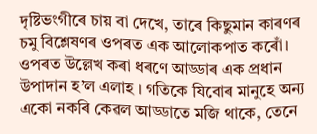দৃষ্টিভংগীৰে চায় বা দেখে, তাৰে কিছুমান কাৰণৰ চমু বিশ্লেষণৰ ওপৰত এক আলোকপাত কৰোঁ। ওপৰত উল্লেখ কৰা ধৰণে আড্ডাৰ এক প্ৰধান উপাদান হ’ল এলাহ । গতিকে যিবোৰ মানুহে অন্য একো নকৰি কেৱল আড্ডাতে মজি থাকে, তেনে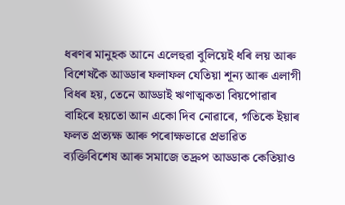ধৰণৰ মানুহক আনে এলেহুৱা বুলিয়েই ধৰি লয় আৰু বিশেষকৈ আড্ডাৰ ফলাফল যেতিয়া শূন্য আৰু এলাগী বিধৰ হয়, তেনে আড্ডাই ঋণাত্মকতা বিয়পোৱাৰ বাহিৰে হয়তো আন একো দিব নোৱাৰে, গতিকে ইয়াৰ ফলত প্ৰত্যক্ষ আৰু পৰোক্ষভাৱে প্ৰভাৱিত ব্যক্তিবিশেষ আৰু সমাজে তদ্রুপ আড্ডাক কেতিয়াও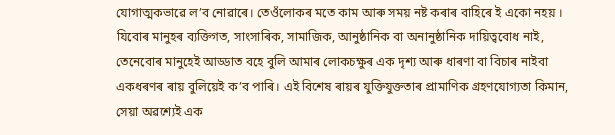যোগাত্মকভাৱে ল’ব নোৱাৰে। তেওঁলোকৰ মতে কাম আৰু সময় নষ্ট কৰাৰ বাহিৰে ই একো নহয় । যিবোৰ মানুহৰ ব্যক্তিগত, সাংসাৰিক, সামাজিক, আনুষ্ঠানিক বা অনানুষ্ঠানিক দায়িত্ববোধ নাই, তেনেবোৰ মানুহেই আড্ডাত বহে বুলি আমাৰ লোকচক্ষুৰ এক দৃশ্য আৰু ধাৰণা বা বিচাৰ নাইবা একধৰণৰ ৰায় বুলিয়েই ক’ব পাৰি। এই বিশেষ ৰায়ৰ যুক্তিযুক্ততাৰ প্ৰামাণিক গ্রহণযোগ্যতা কিমান, সেয়া অৱশ্যেই এক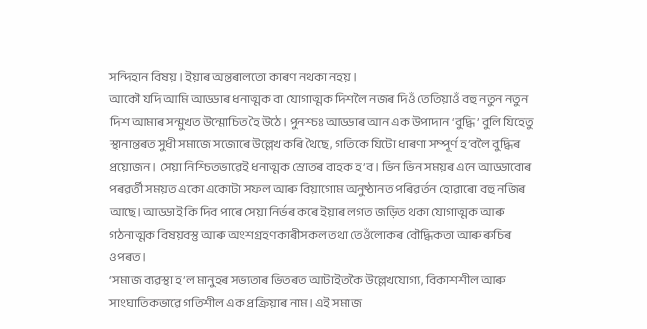সন্দিহান বিষয় । ইয়াৰ অন্তৰালতো কাৰণ নথকা নহয় ।
আকৌ যদি আমি আড্ডাৰ ধনাত্মক বা যোগাত্মক দিশলৈ নজৰ দিওঁ তেতিয়াওঁ বহু নতুন নতুন দিশ আমাৰ সন্মুখত উন্মোচিত হৈ উঠে। পুনশ্চঃ আড্ডাৰ আন এক উপাদান ‘বুদ্ধি’ বুলি যিহেতু স্থানান্তৰত সুধী সমাজে সজোৰে উল্লেখ কৰি থৈছে, গতিকে যিটো ধাৰণা সম্পূৰ্ণ হ’বলৈ বুদ্ধিৰ প্ৰয়োজন। সেয়া নিশ্চিতভাৱেই ধনাত্মক স্ৰোতৰ বাহক হ’ব। ভিন ভিন সময়ৰ এনে আড্ডাবোৰ পৰৱৰ্তী সময়ত একো একোটা সফল আৰু বিয়াগোম অনুষ্ঠানত পৰিৱৰ্তন হোৱাৰো বহু নজিৰ আছে। আড্ডাই কি দিব পাৰে সেয়া নিৰ্ভৰ কৰে ইয়াৰ লগত জড়িত থকা যোগাত্মক আৰু গঠনাত্মক বিষয়বস্তু আৰু অংশগ্ৰহণকাৰীসকল তথা তেওঁলোকৰ বৌদ্ধিকতা আৰু ৰুচিৰ ওপৰত।
‘সমাজ ব্যৱস্থা হ’ল মানুহৰ সভ্যতাৰ ভিতৰত আটাইতকৈ উল্লেখযোগ্য, বিকাশশীল আৰু সাংঘাতিকভাৱে গতিশীল এক প্ৰক্ৰিয়াৰ নাম। এই সমাজ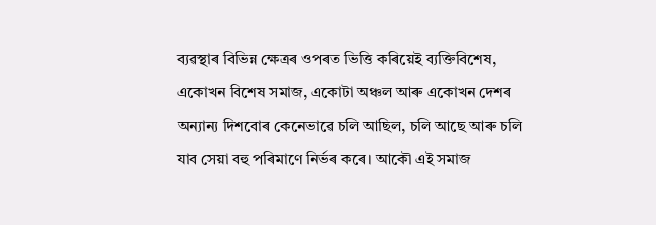ব্যৱস্থাৰ বিভিন্ন ক্ষেত্ৰৰ ওপৰত ভিত্তি কৰিয়েই ব্যক্তিবিশেষ, একোখন বিশেষ সমাজ, একোটা অঞ্চল আৰু একোখন দেশৰ অন্যান্য দিশবোৰ কেনেভাৱে চলি আছিল, চলি আছে আৰু চলি যাব সেয়া বহু পৰিমাণে নিৰ্ভৰ কৰে। আকৌ এই সমাজ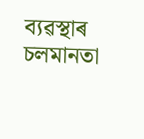ব্যৱস্থাৰ চলমানতা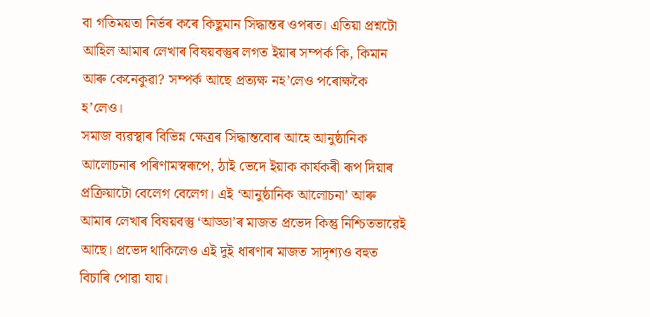বা গতিময়তা নিৰ্ভৰ কৰে কিছুমান সিদ্ধান্তৰ ওপৰত। এতিয়া প্ৰশ্নটো আহিল আমাৰ লেখাৰ বিষয়বস্তুৰ লগত ইয়াৰ সম্পৰ্ক কি, কিমান আৰু কেনেকুৱা? সম্পর্ক আছে প্রত্যক্ষ নহ’লেও পৰোক্ষকৈ হ’লেও।
সমাজ ব্যৱস্থাৰ বিভিন্ন ক্ষেত্ৰৰ সিদ্ধান্তবোৰ আহে আনুষ্ঠানিক আলোচনাৰ পৰিণামস্বৰূপে, ঠাই ভেদে ইয়াক কাৰ্যকৰী ৰূপ দিয়াৰ প্ৰক্ৰিয়াটো বেলেগ বেলেগ। এই ‘আনুষ্ঠানিক আলোচনা’ আৰু আমাৰ লেখাৰ বিষয়বস্তু ‘আড্ডা’ৰ মাজত প্রভেদ কিন্তু নিশ্চিতভাৱেই আছে। প্রভেদ থাকিলেও এই দুই ধাৰণাৰ মাজত সাদৃশ্যও বহুত বিচাৰি পোৱা যায়।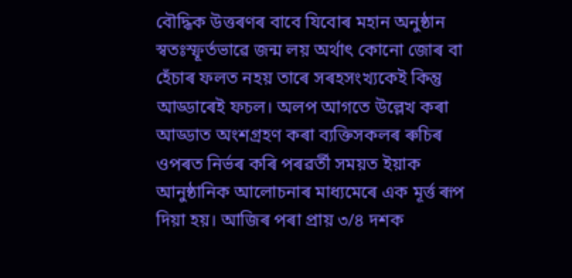বৌদ্ধিক উত্তৰণৰ বাবে যিবোৰ মহান অনুষ্ঠান স্বতঃস্ফূর্তভাৱে জন্ম লয় অর্থাৎ কোনো জোৰ বা হেঁচাৰ ফলত নহয় তাৰে সৰহসংখ্যকেই কিন্তু আড্ডাৰেই ফচল। অলপ আগতে উল্লেখ কৰা আড্ডাত অংশগ্রহণ কৰা ব্যক্তিসকলৰ ৰুচিৰ ওপৰত নিৰ্ভৰ কৰি পৰৱৰ্তী সময়ত ইয়াক আনুষ্ঠানিক আলোচনাৰ মাধ্যমেৰে এক মূৰ্ত্ত ৰূপ দিয়া হয়। আজিৰ পৰা প্রায় ৩/৪ দশক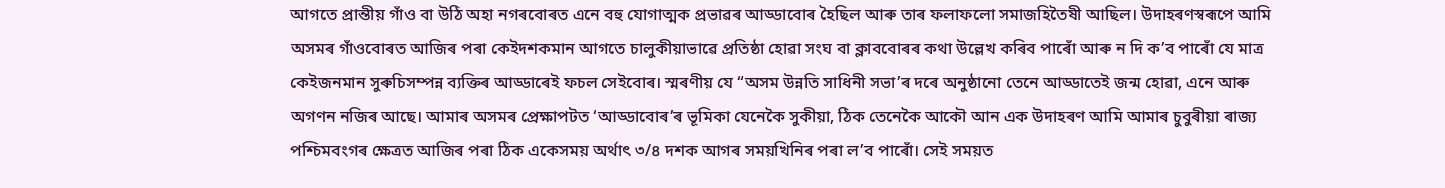আগতে প্রান্তীয় গাঁও বা উঠি অহা নগৰবোৰত এনে বহু যোগাত্মক প্ৰভাৱৰ আড্ডাবোৰ হৈছিল আৰু তাৰ ফলাফলো সমাজহিতৈষী আছিল। উদাহৰণস্বৰূপে আমি অসমৰ গাঁওবোৰত আজিৰ পৰা কেইদশকমান আগতে চালুকীয়াভাৱে প্ৰতিষ্ঠা হোৱা সংঘ বা ক্লাববোৰৰ কথা উল্লেখ কৰিব পাৰোঁ আৰু ন দি ক’ব পাৰোঁ যে মাত্ৰ কেইজনমান সুৰুচিসম্পন্ন ব্যক্তিৰ আড্ডাৰেই ফচল সেইবোৰ। স্মৰণীয় যে “অসম উন্নতি সাধিনী সভা’ৰ দৰে অনুষ্ঠানো তেনে আড্ডাতেই জন্ম হোৱা, এনে আৰু অগণন নজিৰ আছে। আমাৰ অসমৰ প্ৰেক্ষাপটত ‘আড্ডাবোৰ’ৰ ভূমিকা যেনেকৈ সুকীয়া, ঠিক তেনেকৈ আকৌ আন এক উদাহৰণ আমি আমাৰ চুবুৰীয়া ৰাজ্য পশ্চিমবংগৰ ক্ষেত্ৰত আজিৰ পৰা ঠিক একেসময় অর্থাৎ ৩/৪ দশক আগৰ সময়খিনিৰ পৰা ল’ব পাৰোঁ। সেই সময়ত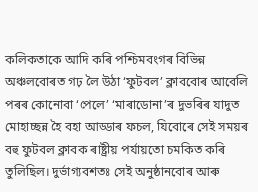কলিকতাকে আদি কৰি পশ্চিমবংগৰ বিভিন্ন অঞ্চলবোৰত গঢ় লৈ উঠা ‘ফুটবল’ ক্লাববোৰ আবেলি পৰৰ কোনোবা ‘পেলে’ ‘মাৰাডোনা’ৰ দুভৰিৰ যাদুত মোহাচ্ছন্ন হৈ বহা আড্ডাৰ ফচল, যিবোৰে সেই সময়ৰ বহু ফুটবল ক্লাবক ৰাষ্ট্ৰীয় পৰ্যায়তো চমকিত কৰি তুলিছিল। দুর্ভাগ্যবশতঃ সেই অনুষ্ঠানবোৰ আৰু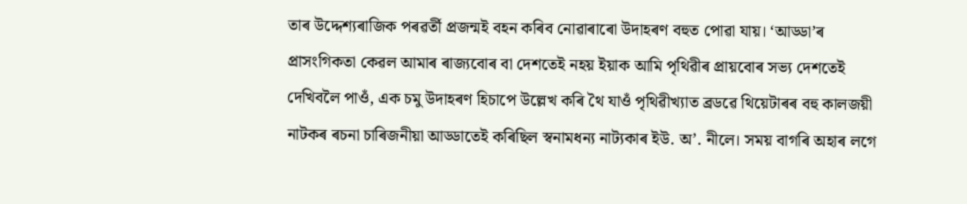তাৰ উদ্দেশ্যৰাজিক পৰৱৰ্তী প্ৰজন্মই বহন কৰিব নোৱাৰাৰো উদাহৰণ বহুত পোৱা যায়। ‘আড্ডা’ৰ প্ৰাসংগিকতা কেৱল আমাৰ ৰাজ্যবোৰ বা দেশতেই নহয় ইয়াক আমি পৃথিৱীৰ প্ৰায়বোৰ সভ্য দেশতেই দেখিবলৈ পাওঁ, এক চমু উদাহৰণ হিচাপে উল্লেখ কৰি থৈ যাওঁ পৃথিৱীখ্যাত ব্ৰডৱে থিয়েটাৰৰ বহু কালজয়ী নাটকৰ ৰচনা চাৰিজনীয়া আড্ডাতেই কৰিছিল স্বনামধন্য নাট্যকাৰ ইউ. অ’. নীলে। সময় বাগৰি অহাৰ লগে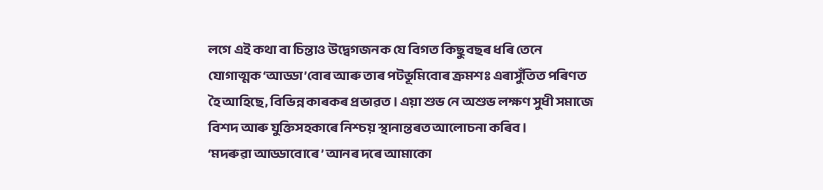লগে এই কথা বা চিন্তাও উদ্বেগজনক যে বিগত কিছু বছৰ ধৰি তেনে যোগাত্মক ‘আড্ডা’বোৰ আৰু তাৰ পটভূমিবোৰ ক্রমশঃ এৰাসুঁতিত পৰিণত হৈ আহিছে, বিভিন্ন কাৰকৰ প্ৰভাৱত। এয়া শুভ নে অশুভ লক্ষণ সুধী সমাজে বিশদ আৰু যুক্তিসহকাৰে নিশ্চয় স্থানান্তৰত আলোচনা কৰিব ।
‘মদৰুৱা আড্ডাবোৰে’ আনৰ দৰে আমাকো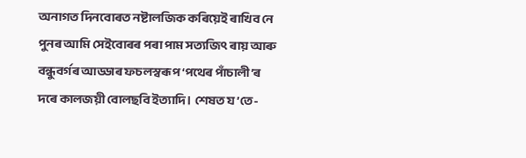অনাগত দিনবোৰত নষ্টালজিক কৰিয়েই ৰাখিব নে পুনৰ আমি সেইবোৰৰ পৰা পাম সত্যজিৎ ৰায় আৰু বন্ধুবৰ্গৰ আড্ডাৰ ফচলস্বৰূপ ‘পথেৰ পাঁচালী’ৰ দৰে কালজয়ী বোলছবি ইত্যাদি। শেষত য’তে-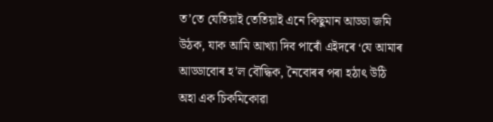ত’তে যেতিয়াই তেতিয়াই এনে কিছুমান আড্ডা জমি উঠক, যাক আমি আখ্যা দিব পাৰোঁ এইদৰে ‘যে আমাৰ আড্ডাবোৰ হ’ল বৌদ্ধিক, নৈবোৰৰ পৰা হঠাৎ উঠি অহা এক চিকমিকোৱা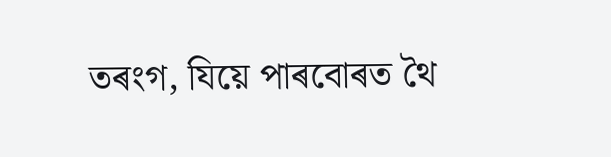তৰংগ, যিয়ে পাৰবোৰত থৈ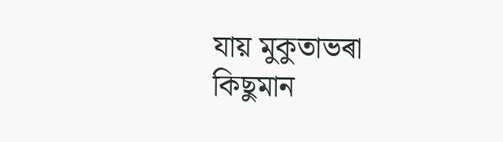যায় মুকুতাভৰা কিছুমান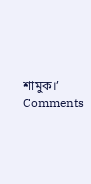শামুক।’
Comments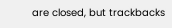are closed, but trackbacks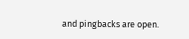and pingbacks are open.